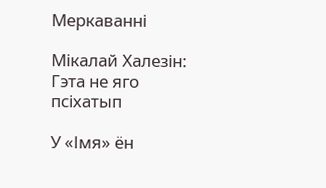Меркаванні

Мікалай Халезін: Гэта не яго псіхатып

У «Імя» ён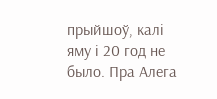прыйшоў, калі яму і 20 год не было. Пра Алега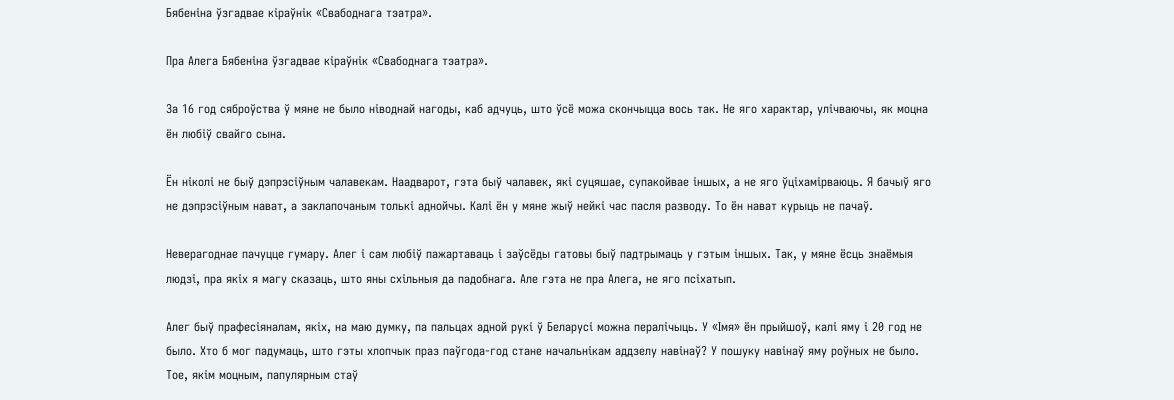Бябеніна ўзгадвае кіраўнік «Свабоднага тэатра».

Пра Алега Бябеніна ўзгадвае кіраўнік «Свабоднага тэатра».

За 16 год сяброўства ў мяне не было ніводнай нагоды, каб адчуць, што ўсё можа скончыцца вось так. Не яго характар, улічваючы, як моцна ён любіў свайго сына.

Ён ніколі не быў дэпрэсіўным чалавекам. Наадварот, гэта быў чалавек, які суцяшае, супакойвае іншых, а не яго ўціхамірваюць. Я бачыў яго не дэпрэсіўным нават, а заклапочаным толькі аднойчы. Калі ён у мяне жыў нейкі час пасля разводу. То ён нават курыць не пачаў.

Неверагоднае пачуцце гумару. Алег і сам любіў пажартаваць і заўсёды гатовы быў падтрымаць у гэтым іншых. Так, у мяне ёсць знаёмыя людзі, пра якіх я магу сказаць, што яны схільныя да падобнага. Але гэта не пра Алега, не яго псіхатып.

Алег быў прафесіяналам, якіх, на маю думку, па пальцах адной рукі ў Беларусі можна пералічыць. У «Імя» ён прыйшоў, калі яму і 20 год не было. Хто б мог падумаць, што гэты хлопчык праз паўгода-год стане начальнікам аддзелу навінаў? У пошуку навінаў яму роўных не было. Тое, якім моцным, папулярным стаў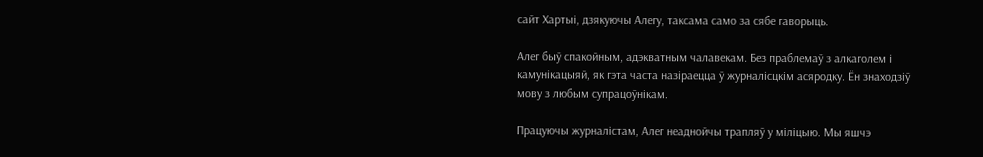сайт Хартыі, дзякуючы Алегу, таксама само за сябе гаворыць.

Алег быў спакойным, адэкватным чалавекам. Без праблемаў з алкаголем і камунікацыяй, як гэта часта назіраецца ў журналісцкім асяродку. Ён знаходзіў мову з любым супрацоўнікам.

Працуючы журналістам, Алег неаднойчы трапляў у міліцыю. Мы яшчэ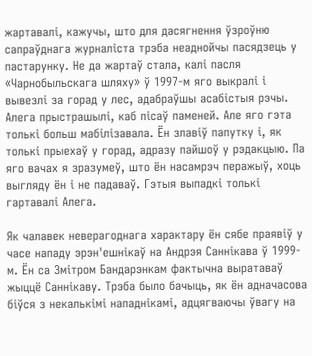жартавалі, кажучы, што для дасягнення ўзроўню сапраўднага журналіста трэба неаднойчы пасядзець у пастарунку. Не да жартаў стала, калі пасля «Чарнобыльскага шляху» ў 1997-м яго выкралі і вывезлі за горад у лес, адабраўшы асабістыя рэчы. Алега прыстрашылі, каб пісаў паменей. Але яго гэта толькі больш мабілізавала. Ён злавіў папутку і, як толькі прыехаў у горад, адразу пайшоў у рэдакцыю. Па яго вачах я зразумеў, што ён насамрэч перажыў, хоць выгляду ён і не падаваў. Гэтыя выпадкі толькі гартавалі Алега.

Як чалавек неверагоднага характару ён сябе праявіў у часе нападу эрэн'ешнікаў на Андрэя Саннікава ў 1999-м. Ён са Змітром Бандарэнкам фактычна выратаваў жыццё Саннікаву. Трэба было бачыць, як ён адначасова біўся з некалькімі нападнікамі, адцягваючы ўвагу на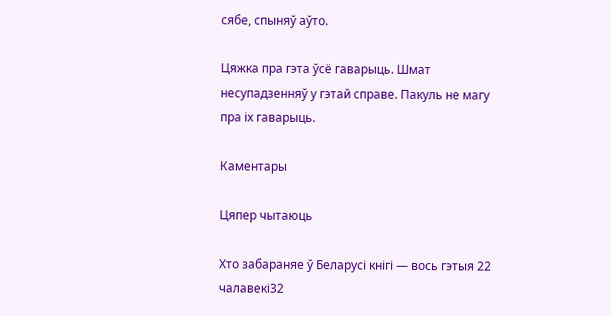сябе, спыняў аўто.

Цяжка пра гэта ўсё гаварыць. Шмат несупадзенняў у гэтай справе. Пакуль не магу пра іх гаварыць.

Каментары

Цяпер чытаюць

Хто забараняе ў Беларусі кнігі — вось гэтыя 22 чалавекі32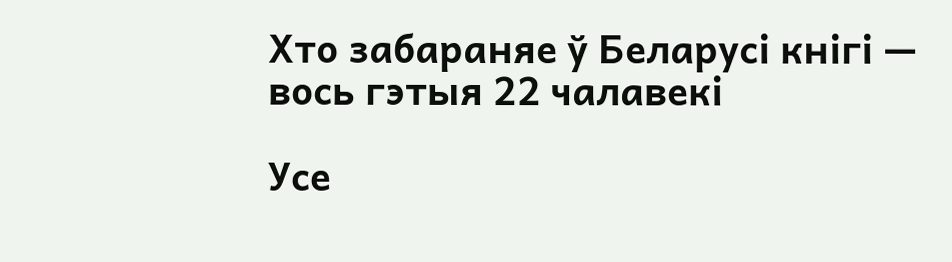Хто забараняе ў Беларусі кнігі — вось гэтыя 22 чалавекі

Усе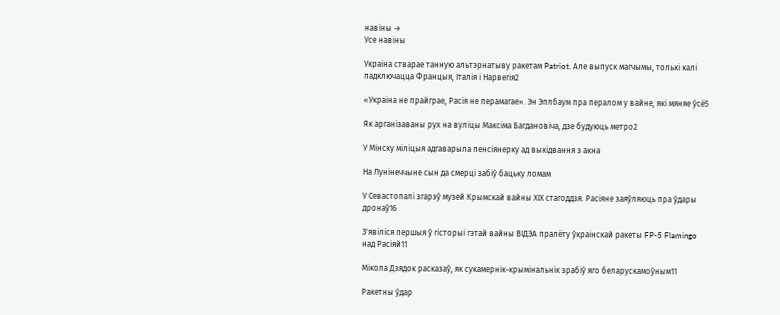навіны →
Усе навіны

Украіна стварае танную альтэрнатыву ракетам Patriot. Але выпуск магчымы, толькі калі падключацца Францыя, Італія і Нарвегія2

«Украіна не прайграе, Расія не перамагае». Эн Эплбаум пра пералом у вайне, які мяняе ўсё5

Як арганізаваны рух на вуліцы Максіма Багдановіча, дзе будуюць метро2

У Мінску міліцыя адгаварыла пенсіянерку ад выкідвання з акна

На Лунінеччыне сын да смерці забіў бацьку ломам

У Севастопалі згарэў музей Крымскай вайны ХІХ стагоддзя. Расіяне заяўляюць пра ўдары дронаў16

З'явіліся першыя ў гісторыі гэтай вайны ВІДЭА пралёту ўкраінскай ракеты FP-5 Flamingo над Расіяй11

Мікола Дзядок расказаў, як сукамернік-крымінальнік зрабіў яго беларускамоўным11

Ракетны ўдар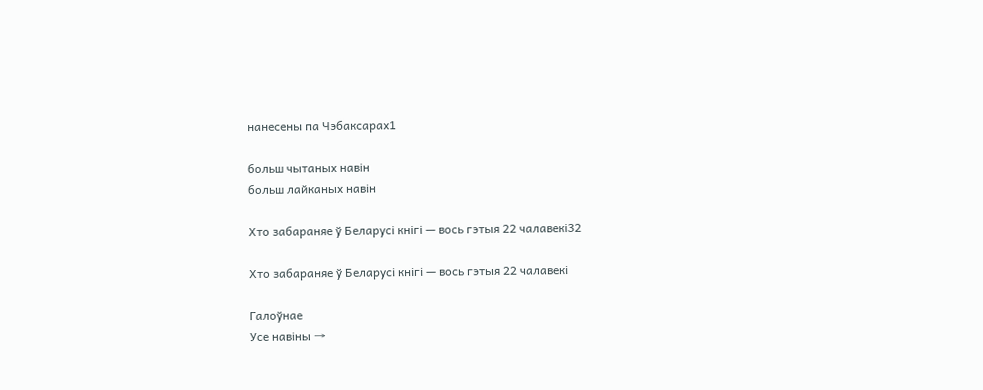нанесены па Чэбаксарах1

больш чытаных навін
больш лайканых навін

Хто забараняе ў Беларусі кнігі — вось гэтыя 22 чалавекі32

Хто забараняе ў Беларусі кнігі — вось гэтыя 22 чалавекі

Галоўнае
Усе навіны →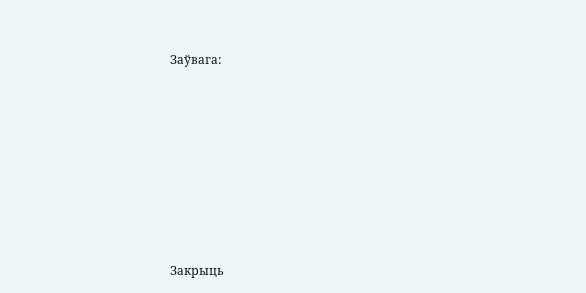Заўвага:









Закрыць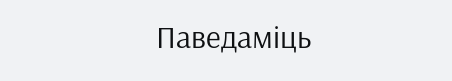Паведаміць